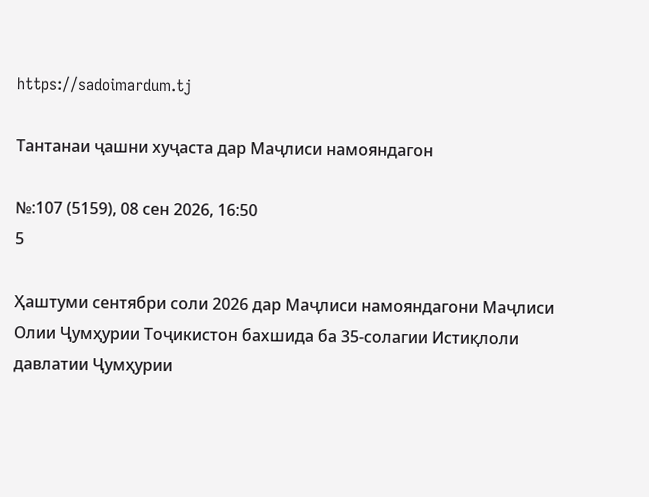https://sadoimardum.tj

Тантанаи ҷашни хуҷаста дар Маҷлиси намояндагон

№:107 (5159), 08 сен 2026, 16:50
5

Ҳаштуми сентябри соли 2026 дар Маҷлиси намояндагони Маҷлиси Олии Ҷумҳурии Тоҷикистон бахшида ба 35-солагии Истиқлоли давлатии Ҷумҳурии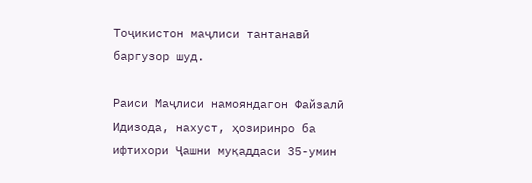Тоҷикистон маҷлиси тантанавӣ баргузор шуд.

Раиси Маҷлиси намояндагон Файзалӣ Идизода, нахуст, ҳозиринро ба ифтихори Ҷашни муқаддаси 35-умин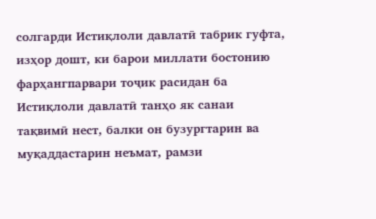солгарди Истиқлоли давлатӣ табрик гуфта, изҳор дошт, ки барои миллати бостонию фарҳангпарвари тоҷик расидан ба Истиқлоли давлатӣ танҳо як санаи тақвимӣ нест, балки он бузургтарин ва муқаддастарин неъмат, рамзи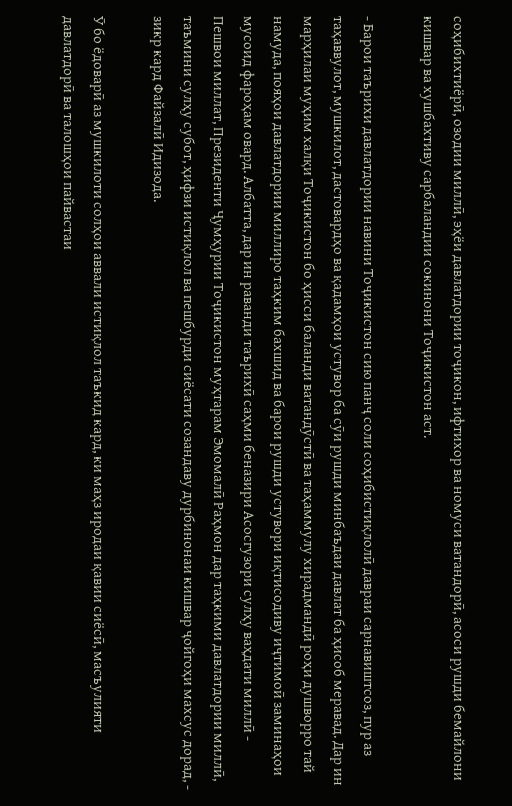соҳибихтиёрӣ, озодии миллӣ, эҳёи давлатдории тоҷикон, ифтихор ва номуси ватандорӣ, асоси рушди бемайлони кишвар ва хушбахтиву сарбаландии сокинони Тоҷикистон аст.

- Барои таърихи давлатдории навини Тоҷикистон сию панҷ соли соҳибистиқлолӣ давраи сарнавиштсоз, пур аз таҳаввулот, мушкилот, дастовардҳо ва қадамҳои устувор ба сӯи рушди минбаъдаи давлат ба ҳисоб меравад. Дар ин марҳилаи муҳим халқи Тоҷикистон бо ҳисси баланди ватандӯстӣ ва таҳаммулу хирадмандӣ роҳи душворро тай намуда, пояҳои давлатдории миллиро таҳким бахшид ва барои рушди устувори иқтисодиву иҷтимоӣ заминаҳои мусоид фароҳам овард. Албатта, дар ин раванди таърихӣ саҳми беназири Асосгузори сулҳу ваҳдати миллӣ - Пешвои миллат, Президенти Ҷумҳурии Тоҷикистон муҳтарам Эмомалӣ Раҳмон дар таҳкими давлатдории миллӣ, таъмини сулҳу субот, ҳифзи истиқлол ва пешбурди сиёсати созандаву дурбинонаи кишвар ҷойгоҳи махсус дорад, - зикр кард Файзалӣ Идизода.

Ӯ бо ёдоварӣ аз мушкилоти солҳои аввали истиқлол таъкид кард, ки маҳз иродаи қавии сиёсӣ, масъулияти давлатдорӣ ва талошҳои пайвастаи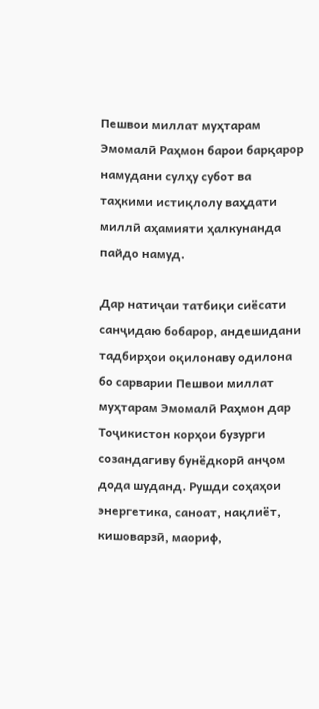Пешвои миллат муҳтарам Эмомалӣ Раҳмон барои барқарор намудани сулҳу субот ва таҳкими истиқлолу ваҳдати миллӣ аҳамияти ҳалкунанда пайдо намуд.

Дар натиҷаи татбиқи сиёсати санҷидаю бобарор, андешидани тадбирҳои оқилонаву одилона бо сарварии Пешвои миллат муҳтарам Эмомалӣ Раҳмон дар Тоҷикистон корҳои бузурги созандагиву бунёдкорӣ анҷом дода шуданд. Рушди соҳаҳои энергетика, саноат, нақлиёт, кишоварзӣ, маориф,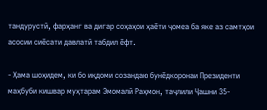тандурустӣ, фарҳанг ва дигар соҳаҳои ҳаёти ҷомеа ба яке аз самтҳои асосии сиёсати давлатӣ табдил ёфт.

- Ҳама шоҳидем, ки бо иқдоми созандаю бунёдкоронаи Президенти маҳбуби кишвар муҳтарам Эмомалӣ Раҳмон, таҷлили Ҷашни 35-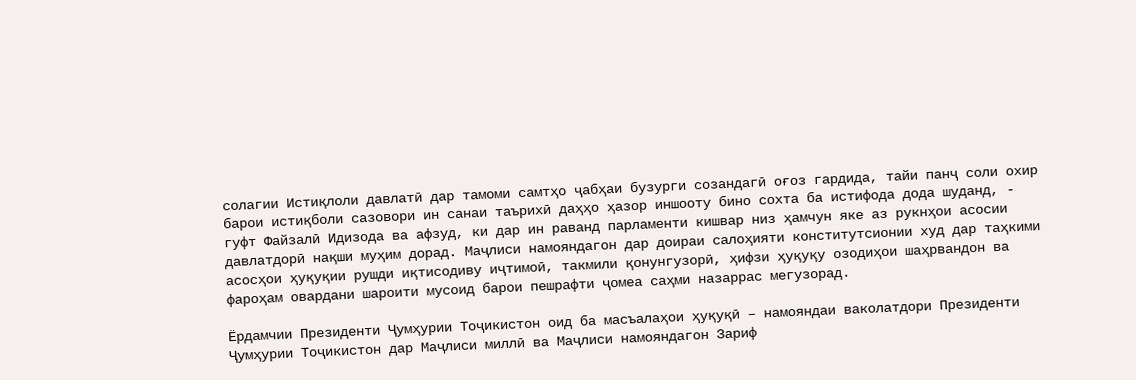солагии Истиқлоли давлатӣ дар тамоми самтҳо ҷабҳаи бузурги созандагӣ оғоз гардида, тайи панҷ соли охир барои истиқболи сазовори ин санаи таърихӣ даҳҳо ҳазор иншооту бино сохта ба истифода дода шуданд, - гуфт Файзалӣ Идизода ва афзуд, ки дар ин раванд парламенти кишвар низ ҳамчун яке аз рукнҳои асосии давлатдорӣ нақши муҳим дорад. Маҷлиси намояндагон дар доираи салоҳияти конститутсионии худ дар таҳкими асосҳои ҳуқуқии рушди иқтисодиву иҷтимоӣ, такмили қонунгузорӣ, ҳифзи ҳуқуқу озодиҳои шаҳрвандон ва фароҳам овардани шароити мусоид барои пешрафти ҷомеа саҳми назаррас мегузорад.

Ёрдамчии Президенти Ҷумҳурии Тоҷикистон оид ба масъалаҳои ҳуқуқӣ – намояндаи ваколатдори Президенти Ҷумҳурии Тоҷикистон дар Маҷлиси миллӣ ва Маҷлиси намояндагон Зариф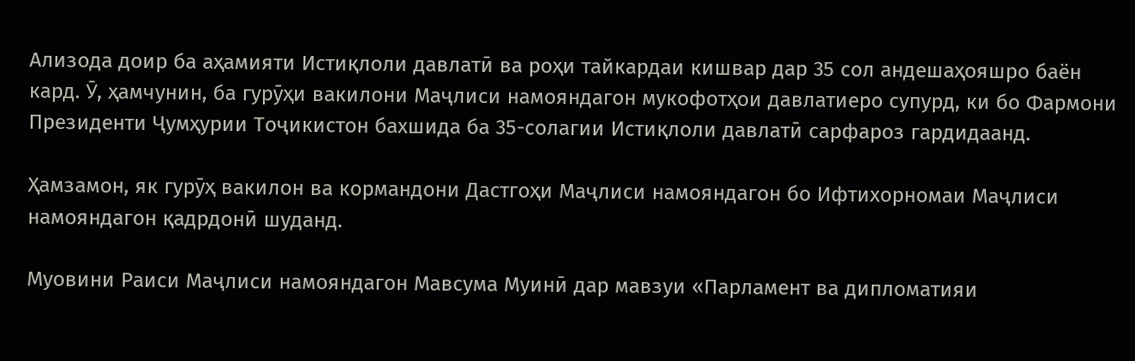Ализода доир ба аҳамияти Истиқлоли давлатӣ ва роҳи тайкардаи кишвар дар 35 сол андешаҳояшро баён кард. Ӯ, ҳамчунин, ба гурӯҳи вакилони Маҷлиси намояндагон мукофотҳои давлатиеро супурд, ки бо Фармони Президенти Ҷумҳурии Тоҷикистон бахшида ба 35-солагии Истиқлоли давлатӣ сарфароз гардидаанд.

Ҳамзамон, як гурӯҳ вакилон ва кормандони Дастгоҳи Маҷлиси намояндагон бо Ифтихорномаи Маҷлиси намояндагон қадрдонӣ шуданд.

Муовини Раиси Маҷлиси намояндагон Мавсума Муинӣ дар мавзуи «Парламент ва дипломатияи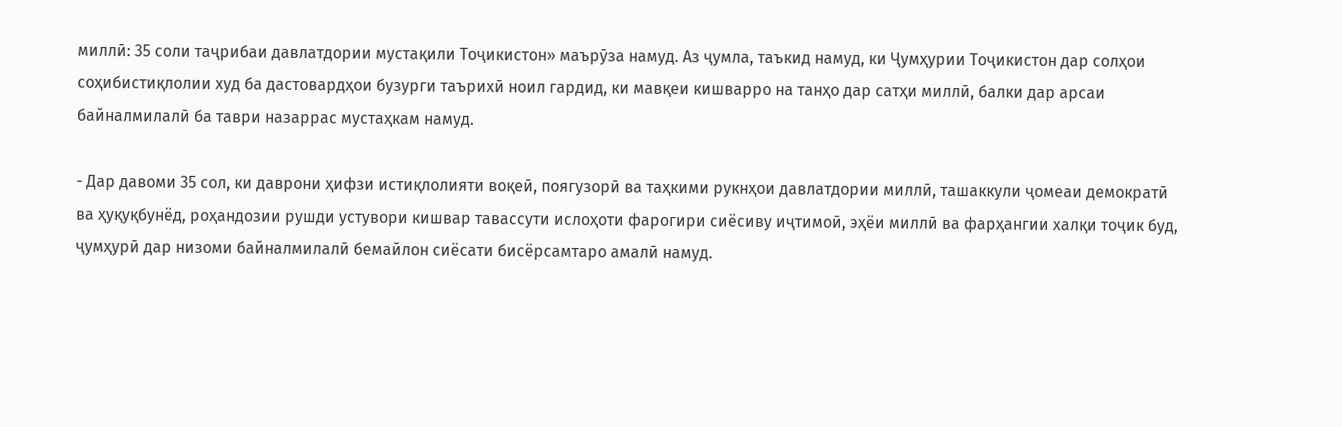миллӣ: 35 соли таҷрибаи давлатдории мустақили Тоҷикистон» маърӯза намуд. Аз ҷумла, таъкид намуд, ки Ҷумҳурии Тоҷикистон дар солҳои соҳибистиқлолии худ ба дастовардҳои бузурги таърихӣ ноил гардид, ки мавқеи кишварро на танҳо дар сатҳи миллӣ, балки дар арсаи байналмилалӣ ба таври назаррас мустаҳкам намуд.

- Дар давоми 35 сол, ки даврони ҳифзи истиқлолияти воқеӣ, поягузорӣ ва таҳкими рукнҳои давлатдории миллӣ, ташаккули ҷомеаи демократӣ ва ҳуқуқбунёд, роҳандозии рушди устувори кишвар тавассути ислоҳоти фарогири сиёсиву иҷтимоӣ, эҳёи миллӣ ва фарҳангии халқи тоҷик буд, ҷумҳурӣ дар низоми байналмилалӣ бемайлон сиёсати бисёрсамтаро амалӣ намуд.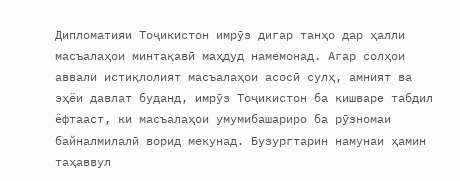Дипломатияи Тоҷикистон имрӯз дигар танҳо дар ҳалли масъалаҳои минтақавӣ маҳдуд намемонад. Агар солҳои аввали истиқлолият масъалаҳои асосӣ сулҳ, амният ва эҳёи давлат буданд, имрӯз Тоҷикистон ба кишваре табдил ёфтааст, ки масъалаҳои умумибашариро ба рӯзномаи байналмилалӣ ворид мекунад. Бузургтарин намунаи ҳамин таҳаввул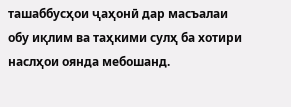ташаббусҳои ҷаҳонӣ дар масъалаи обу иқлим ва таҳкими сулҳ ба хотири наслҳои оянда мебошанд.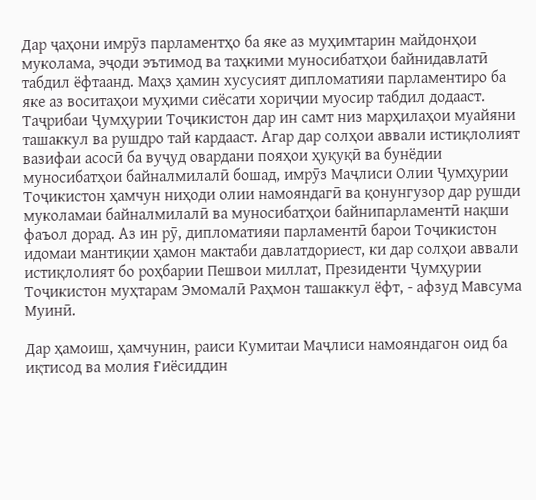Дар ҷаҳони имрӯз парламентҳо ба яке аз муҳимтарин майдонҳои муколама, эҷоди эътимод ва таҳкими муносибатҳои байнидавлатӣ табдил ёфтаанд. Маҳз ҳамин хусусият дипломатияи парламентиро ба яке аз воситаҳои муҳими сиёсати хориҷии муосир табдил додааст. Таҷрибаи Ҷумҳурии Тоҷикистон дар ин самт низ марҳилаҳои муайяни ташаккул ва рушдро тай кардааст. Агар дар солҳои аввали истиқлолият вазифаи асосӣ ба вуҷуд овардани пояҳои ҳуқуқӣ ва бунёдии муносибатҳои байналмилалӣ бошад, имрӯз Маҷлиси Олии Ҷумҳурии Тоҷикистон ҳамчун ниҳоди олии намояндагӣ ва қонунгузор дар рушди муколамаи байналмилалӣ ва муносибатҳои байнипарламентӣ нақши фаъол дорад. Аз ин рӯ, дипломатияи парламентӣ барои Тоҷикистон идомаи мантиқии ҳамон мактаби давлатдориест, ки дар солҳои аввали истиқлолият бо роҳбарии Пешвои миллат, Президенти Ҷумҳурии Тоҷикистон муҳтарам Эмомалӣ Раҳмон ташаккул ёфт, - афзуд Мавсума Муинӣ.

Дар ҳамоиш, ҳамчунин, раиси Кумитаи Маҷлиси намояндагон оид ба иқтисод ва молия Ғиёсиддин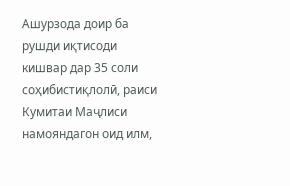Ашурзода доир ба рушди иқтисоди кишвар дар 35 соли соҳибистиқлолӣ, раиси Кумитаи Маҷлиси намояндагон оид илм,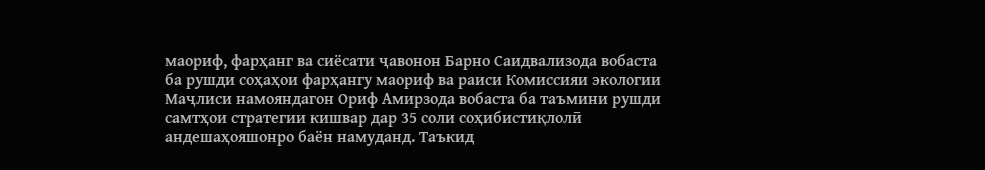маориф, фарҳанг ва сиёсати ҷавонон Барно Саидвализода вобаста ба рушди соҳаҳои фарҳангу маориф ва раиси Комиссияи экологии Маҷлиси намояндагон Ориф Амирзода вобаста ба таъмини рушди самтҳои стратегии кишвар дар 35 соли соҳибистиқлолӣ андешаҳояшонро баён намуданд. Таъкид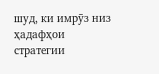шуд, ки имрӯз низ ҳадафҳои стратегии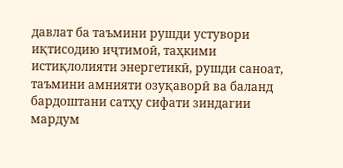давлат ба таъмини рушди устувори иқтисодию иҷтимоӣ, таҳкими истиқлолияти энергетикӣ, рушди саноат, таъмини амнияти озуқаворӣ ва баланд бардоштани сатҳу сифати зиндагии мардум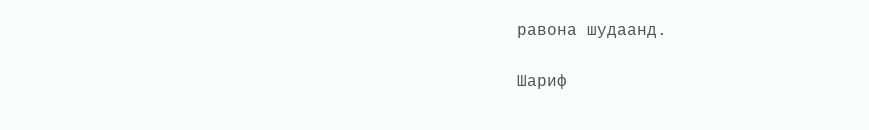равона шудаанд.

Шариф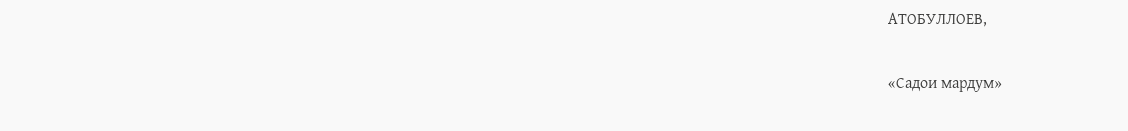АТОБУЛЛОЕВ,

«Садои мардум»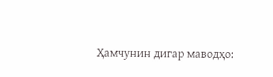Ҳамчунин дигар маводҳо: